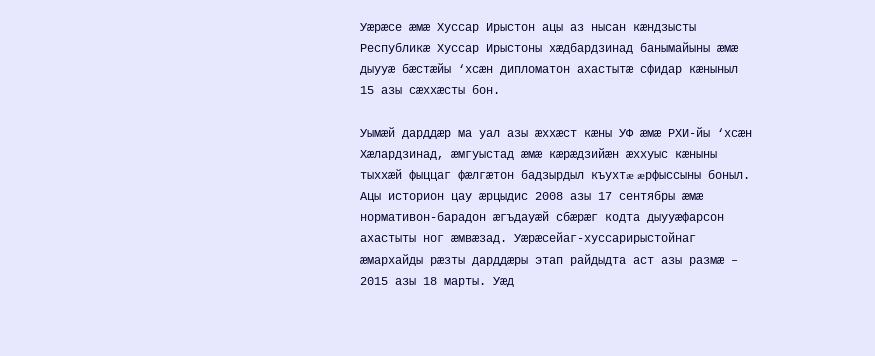Уæрæсе æмæ Хуссар Ирыстон ацы аз нысан кæндзысты Республикæ Хуссар Ирыстоны хæдбардзинад банымайыны æмæ дыууæ бæстæйы ‘хсæн дипломатон ахастытæ сфидар кæныныл 15 азы сæххæсты бон.

Уымæй дарддæр ма уал азы æххæст кæны УФ æмæ РХИ-йы ‘хсæн Хæлардзинад, æмгуыстад æмæ кæрæдзийæн æххуыс кæныны тыххæй фыццаг фæлгæтон бадзырдыл къухтæ æрфыссыны боныл. Ацы историон цау æрцыдис 2008 азы 17 сентябры æмæ нормативон-барадон æгъдауæй сбæрæг кодта дыууæфарсон ахастыты ног æмвæзад. Уæрæсейаг-хуссарирыстойнаг æмархайды рæзты дарддæры этап райдыдта аст азы размæ – 2015 азы 18 марты. Уæд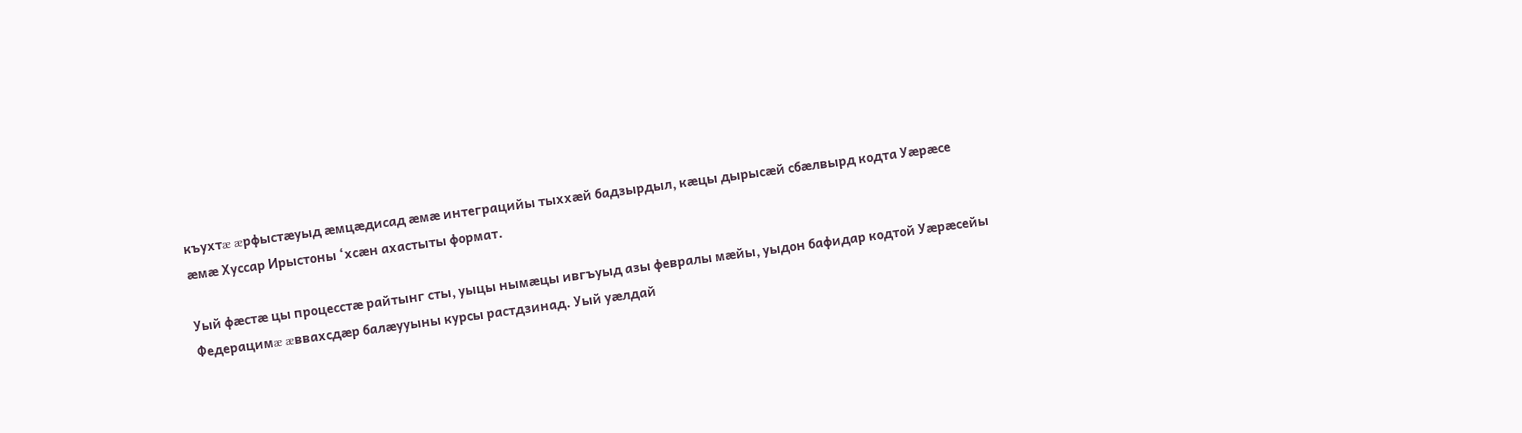къухтæ æрфыстæуыд æмцæдисад æмæ интеграцийы тыххæй бадзырдыл, кæцы дырысæй сбæлвырд кодта Уæрæсе æмæ Хуссар Ирыстоны ‘хсæн ахастыты формат.

Уый фæстæ цы процесстæ райтынг сты, уыцы нымæцы ивгъуыд азы февралы мæйы, уыдон бафидар кодтой Уæрæсейы Федерацимæ æввахсдæр балæууыны курсы растдзинад. Уый уæлдай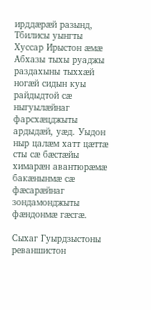ирддæрæй разынд, Тбилисы уынгты Хуссар Ирыстон æмæ Абхазы тыхы руаджы раздахыны тыххæй ногæй сидын куы райдыдтой сæ ныгуылæйнаг фарсхæцджыты ардыдæй, уæд. Уыдон ныр цалæм хатт цæттæ сты сæ бæстæйы химарæн авантюрæмæ бакæнынмæ сæ фæсарæйнаг зондамонджыты фæндонмæ гæсгæ.

Сыхаг Гуырдзыстоны реваншистон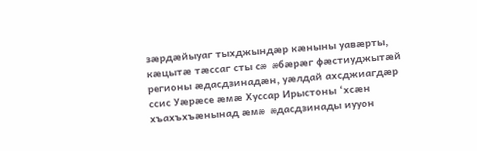зæрдæйыуаг тыхджындæр кæныны уавæрты, кæцытæ тæссаг сты сæ æбæрæг фæстиуджытæй регионы æдасдзинадæн, уæлдай ахсджиагдæр ссис Уæрæсе æмæ Хуссар Ирыстоны ‘хсæн хъахъхъæнынад æмæ æдасдзинады иууон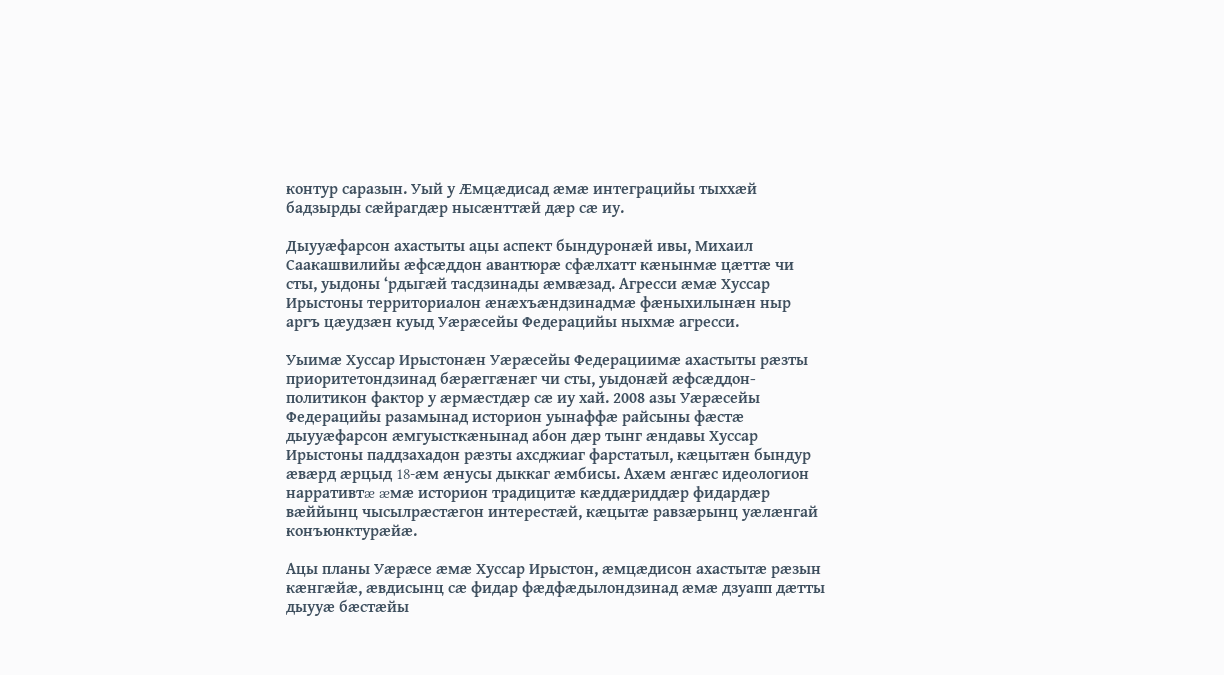контур саразын. Уый у Æмцæдисад æмæ интеграцийы тыххæй бадзырды сæйрагдæр нысæнттæй дæр сæ иу.

Дыууæфарсон ахастыты ацы аспект бындуронæй ивы, Михаил Саакашвилийы æфсæддон авантюрæ сфæлхатт кæнынмæ цæттæ чи сты, уыдоны ‘рдыгæй тасдзинады æмвæзад. Агресси æмæ Хуссар Ирыстоны территориалон æнæхъæндзинадмæ фæныхилынæн ныр аргъ цæудзæн куыд Уæрæсейы Федерацийы ныхмæ агресси.

Уыимæ Хуссар Ирыстонæн Уæрæсейы Федерациимæ ахастыты рæзты приоритетондзинад бæрæггæнæг чи сты, уыдонæй æфсæддон-политикон фактор у æрмæстдæр сæ иу хай. 2008 азы Уæрæсейы Федерацийы разамынад историон уынаффæ райсыны фæстæ дыууæфарсон æмгуысткæнынад абон дæр тынг æндавы Хуссар Ирыстоны паддзахадон рæзты ахсджиаг фарстатыл, кæцытæн бындур æвæрд æрцыд 18-æм æнусы дыккаг æмбисы. Ахæм æнгæс идеологион нарративтæ æмæ историон традицитæ кæддæриддæр фидардæр вæййынц чысылрæстæгон интерестæй, кæцытæ равзæрынц уæлæнгай конъюнктурæйæ.

Ацы планы Уæрæсе æмæ Хуссар Ирыстон, æмцæдисон ахастытæ рæзын кæнгæйæ, æвдисынц сæ фидар фæдфæдылондзинад æмæ дзуапп дæтты дыууæ бæстæйы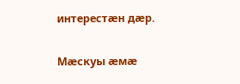интерестæн дæр.

Мæскуы æмæ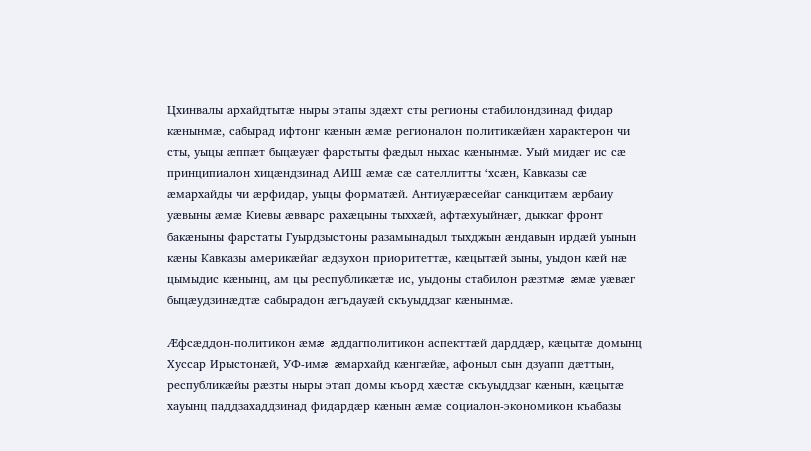Цхинвалы архайдтытæ ныры этапы здæхт сты регионы стабилондзинад фидар кæнынмæ, сабырад ифтонг кæнын æмæ регионалон политикæйæн характерон чи сты, уыцы æппæт быцæуæг фарстыты фæдыл ныхас кæнынмæ. Уый мидæг ис сæ принципиалон хицæндзинад АИШ æмæ сæ сателлитты ‘хсæн, Кавказы сæ æмархайды чи æрфидар, уыцы форматæй. Антиуæрæсейаг санкцитæм æрбаиу уæвыны æмæ Киевы æвварс рахæцыны тыххæй, афтæхуыйнæг, дыккаг фронт бакæныны фарстаты Гуырдзыстоны разамынадыл тыхджын æндавын ирдæй уынын кæны Кавказы америкæйаг æдзухон приоритеттæ, кæцытæй зыны, уыдон кæй нæ цымыдис кæнынц, ам цы республикæтæ ис, уыдоны стабилон рæзтмæ æмæ уæвæг быцæудзинæдтæ сабырадон æгъдауæй скъуыддзаг кæнынмæ.

Æфсæддон-политикон æмæ æддагполитикон аспекттæй дарддæр, кæцытæ домынц Хуссар Ирыстонæй, УФ-имæ æмархайд кæнгæйæ, афоныл сын дзуапп дæттын, республикæйы рæзты ныры этап домы къорд хæстæ скъуыддзаг кæнын, кæцытæ хауынц паддзахаддзинад фидардæр кæнын æмæ социалон-экономикон къабазы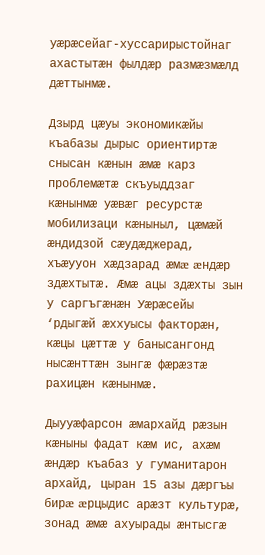уæрæсейаг-хуссарирыстойнаг ахастытæн фылдæр размæзмæлд дæттынмæ.

Дзырд цæуы экономикæйы къабазы дырыс ориентиртæ снысан кæнын æмæ карз проблемæтæ скъуыддзаг кæнынмæ уæвæг ресурстæ мобилизаци кæныныл, цæмæй æндидзой сæудæджерад, хъæууон хæдзарад æмæ æндæр здæхтытæ. Æмæ ацы здæхты зын у саргъгæнæн Уæрæсейы ‘рдыгæй æххуысы факторæн, кæцы цæттæ у банысангонд нысæнттæн зынгæ фæрæзтæ рахицæн кæнынмæ.

Дыууæфарсон æмархайд рæзын кæныны фадат кæм ис, ахæм æндæр къабаз у гуманитарон архайд, цыран 15 азы дæргъы бирæ æрцыдис арæзт культурæ, зонад æмæ ахуырады æнтысгæ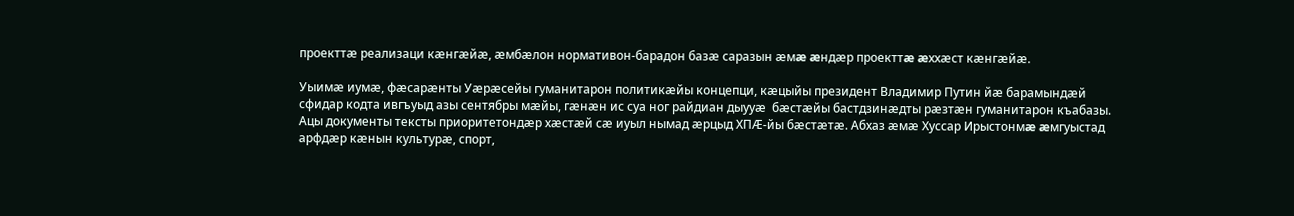проекттæ реализаци кæнгæйæ, æмбæлон нормативон-барадон базæ саразын æмæ æндæр проекттæ æххæст кæнгæйæ.

Уыимæ иумæ, фæсарæнты Уæрæсейы гуманитарон политикæйы концепци, кæцыйы президент Владимир Путин йæ барамындæй сфидар кодта ивгъуыд азы сентябры мæйы, гæнæн ис суа ног райдиан дыууæ  бæстæйы бастдзинæдты рæзтæн гуманитарон къабазы. Ацы документы тексты приоритетондæр хæстæй сæ иуыл нымад æрцыд ХПÆ-йы бæстæтæ. Абхаз æмæ Хуссар Ирыстонмæ æмгуыстад арфдæр кæнын культурæ, спорт,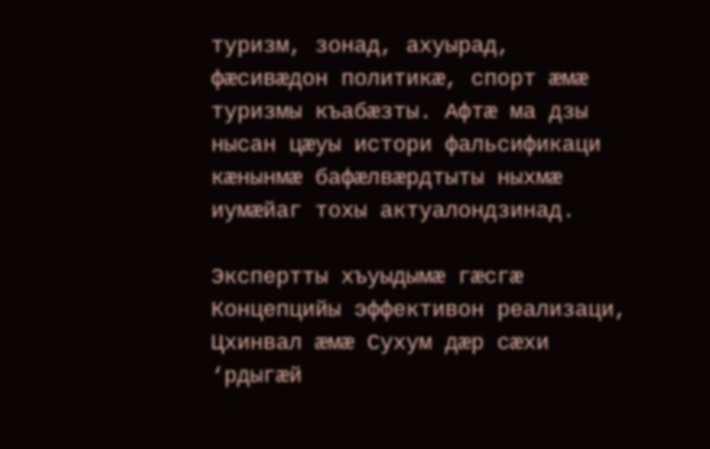туризм, зонад, ахуырад, фæсивæдон политикæ, спорт æмæ туризмы къабæзты. Афтæ ма дзы нысан цæуы истори фальсификаци кæнынмæ бафæлвæрдтыты ныхмæ иумæйаг тохы актуалондзинад.

Экспертты хъуыдымæ гæсгæ Концепцийы эффективон реализаци, Цхинвал æмæ Сухум дæр сæхи ‘рдыгæй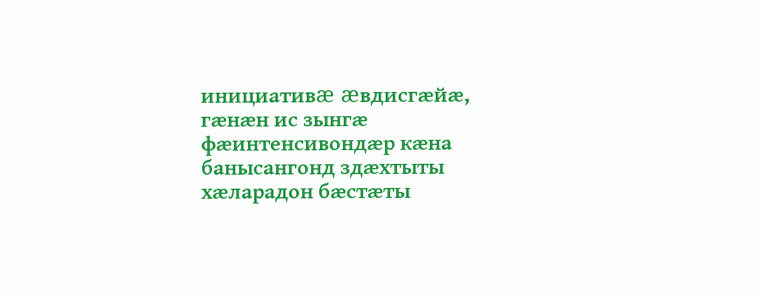инициативæ æвдисгæйæ, гæнæн ис зынгæ фæинтенсивондæр кæна банысангонд здæхтыты хæларадон бæстæты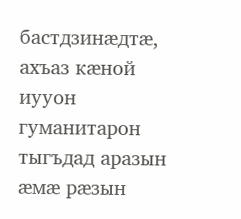бастдзинæдтæ, ахъаз кæной иууон гуманитарон тыгъдад аразын æмæ рæзын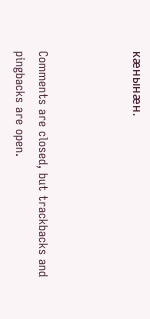кæнынæн.



Comments are closed, but trackbacks and pingbacks are open.